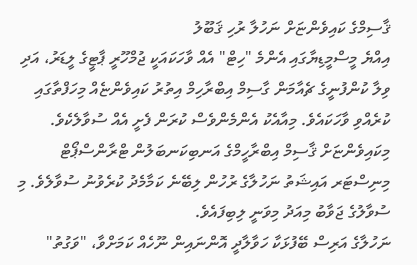ޤާސިމްގެ ކައިވެންޏަށް ނަހުލާ ރުހި ޤަބޫލު
އިއްޔެ މީސްމީޑިޔާގައި އެންމެ "ހިޓް" އެއް ވާހަކައަކީ ޖުމްހޫރީ ޕާޓީގެ ލީޑަރު، އަދި ވިލާ ކުންފުނީގެ ޗެއާމަން ގާސިމް އިބްރާހިމް އިތުރު ކައިވެންޏެއް މިހަފްތާގައި ކުރެއްވި ވާހަކައެވެ. މިއާއެކު އެންމެންވެސް ކުރަން ފެށީ އެއް ސުވާލެކެވެ. މިކައިވެންޏަށް ޤާސިމް އިބްރާހީމްގެ އަނބިކަނބަލުން ޓްރާންސްޕޯޓް މިނިސްޓަރ އައިޝަތު ނަހުލާގެ ރުހުން ލިބޭނެ ކަމާމެދު ކުރެވުނު ސުވާލެވެ. މި ސުވާލުގެ ޖަވާބު މިއަދު މިވަނީ ލިބިފައެވެ.
ނަހުލާގެ އަރިސް ބޭފުޅަކާ ހަވާލާދީ އޮންނައިން ނޫހެއް ކަމަށްވާ، "ވަގުތު"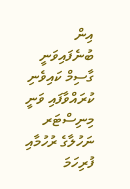އިން ބުނެފައިވަނީ ގާސިމް ކައިވެނި ކުރައްވާފައި ވަނީ މިނިސްޓަރ ނަހުލާގެ ރުހުމާއި ފުރިހަމަ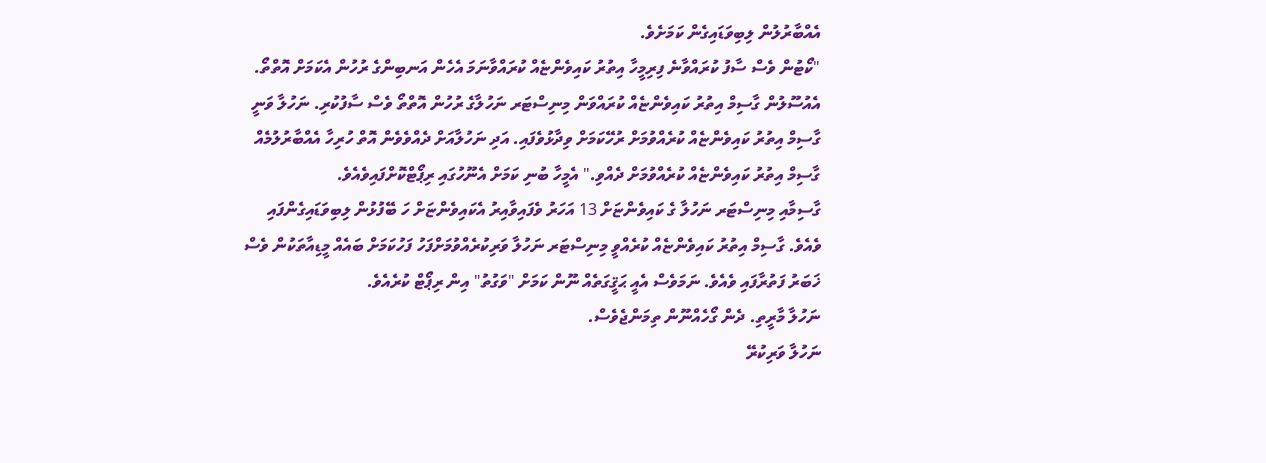އެއްބާރުލުން ލިބިވަޑައިގެން ކަމަށެވެ.
"ކޯޓުން ވެސް ސާފު ކުރައްވާނެ ފިރިމީހާ އިތުރު ކައިވެންޏެއް ކުރައްވާނަމަ އެހެން އަނބިންގެ ރުހުން އެކަމަށް އޮތްތޯ. އެއުސޫލުން ގާސިމް އިތުރު ކައިވެންޏެއް ކުރައްވަން މިނިސްޓަރ ނަހުލާގެ ރުހުން އޮތްތޯ ވެސް ސާފުކުރި. ނަހުލާ ވަނީ ގާސިމް އިތުރު ކައިވެންޏެއް ކުރެއްވުމަށް ރުހޭކަމަށް ވިދާޅުވެފައި. އަދި ނަހުލާއަށް ދެއްވެވެން އޮތް ހުރިހާ އެއްބާރުލުމެއް ގާސިމް އިތުރު ކައިވެންޏެއް ކުރެއްވުމަށް ދެއްވި." އެމީހާ ބުނި ކަމަށް އެނޫހުގައި ރިޕޯޓްކޮށްފައިވެއެވެ.
ގާސިމާއި މިނިސްޓަރ ނަހުލާ ގެ ކައިވެންޏަށް 13 އަހަރު ވެފައިވާއިރު އެކައިވެންޏަށް ހަ ބޭފުޅުން ލިބިވަޑައިގެންފައި ވެއެވެ. ގާސިމް އިތުރު ކައިވެންޏެއް ކުރެއްވީ މިނިސްޓަރ ނަހުލާ ވަރިކުރެއްވުމަށްފަހު ފަހުކަމަށް ބައެއް މީޑިއާތަކުން ވެސް ޚަބަރު ފަތުރާފައި ވެއެވެ. ނަމަވެސް އެއީ ޙަޤީގަތެއް ނޫން ކަމަށް "ވަގުތު" އިން ރިޕޯޓް ކުރެއެވެ.
ނަހުލާ މާރީތި. ދެން ގޯހެއްނޫން ތިމަންޖެވެސް.
ނަހުލާ ވަރިކުރޭ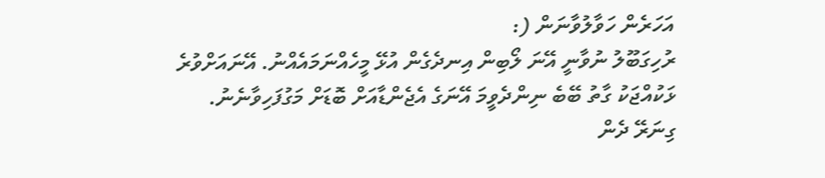އަހަރެން ހަވާލުވާނަން (:
ރުހިގަބޫލު ނުވާނީ އޭނަ ލޯބިން އިނދެގެން އުޅޭ މީހެއްނަމައެއްނު. އޭނައަށްވުރެ ޅަކުއްޖަކު ގާތު ބޭބެ ނިންދެވީމަ އޭނަގެ އެޖެންޑާއަށް ބޮޑަށް މަގުފަހިވާނެނު. ގިނަރޭ ދެން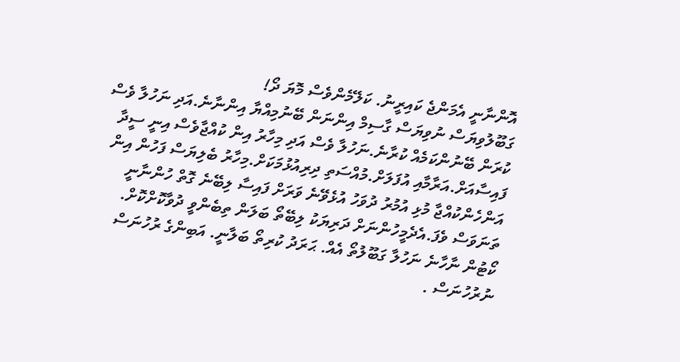އޮންނާނީ އެމަންޖެ ކައިރީނު. ކަލޭމެންވެސް މޮޔަ ދޯ!
ގަބޫލުވިޔަސް ނުވިޔަސް ގާސިމް އިންނަން ބޭނުމިއްޔާ އިންނާނެ.އަދި ނަހުލާ ވެސް ކުރަން ބޭނުންކަމެއް ކުރާނެ.ނަހުލާ ވެސް އަދި މިހާރު އިން ކުއްޖާވެސް އިނީ ސީދާ ފައިސާއަށް.އަރާމާއި އުފަލަށް.މުއްސަތި ދިރިއުޅުމަކަށް.މިހާރު ބެލިޔަސް ފަހުން އިން އަންހެންކުއްޖާ މުޅި އުމުރު ދުވަހު އުޅެވޭނެ ވަރަށް ފައިސާ ލިބޭނެ ގޮތް ހުންނާނީ ތަނަވަސް ވެފަ.އެދެމީހުންނަށް ދަރިޔަކު ލިބޭތޯ ބަލަން ތިބެންވީ ދުވާކޮށްކޮށް.
ކޯޓުން ނާހާނެ ނަހުލާ ގަބޫލުތޯ އެއް. ޙަރަދު ކުރިތޯ ބަލާނީ. އަބިންގެ ރުހުނަސް ނުރުހުނަސް .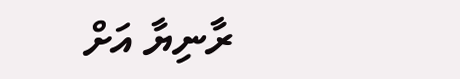ރާނިޔާ އަށް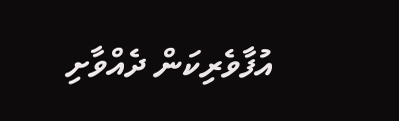އުފާވެރިކަން ދެއްވާށި